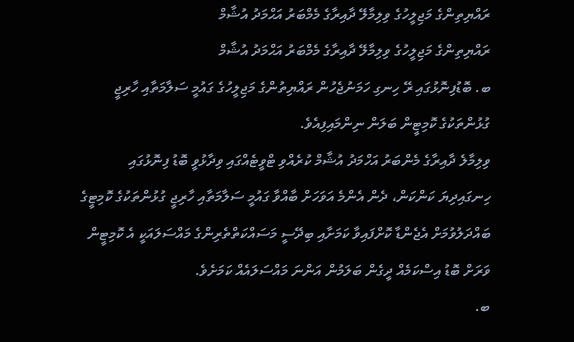ރައްޔިތިންގެ މަޖިލީހުގެ ވިލިމާލޭ ދާއިރާގެ މެމްބަރު އަޙްމަދު އުޝާމް
ރައްޔިތިންގެ މަޖިލީހުގެ ވިލިމާލޭ ދާއިރާގެ މެމްބަރު އަޙްމަދު އުޝާމް
ބ. ބޮޑުފިނޮޅުގައި ރޭ ހިނގި ހަމަނުޖެހުން ރައްޔިތުންގެ މަޖިލީހުގެ ގައުމީ ސަލާމަތާއި ހާރިޖީ ގުޅުންތަކުގެ ކޮމިޓީން ބަލަން ނިންމައިފިއެވެ.
ވިލިމާލެ ދާއިރާގެ މެންބަރު އަހްމަދު އުޝާމް ކުރެއްވި ޓްވީޓެއްގައި ވިދާޅުވީ ބޮޑު ފިނޮޅުގައި ހިނގައިދިޔަ ކަންކަން، ދެން އެންމެ އަވަހަށް ބާއްވާ ގައުމީ ސަލާމަތާއި ހާރިޖީ ގުޅުންތަކުގެ ކޮމިޓީގެ ބައްދަލުވުމަށް އެޖެންޑާ ކޮށްފައިވާ ކަމަށާއި ބިދޭސީ މަސައްކަތްތެރިންގެ މައްސަލައަކީ އެ ކޮމިޓީން ވަރަށް ބޮޑު އިސްކަމެއް ދީގެން ބަލަމުން އަންނަ މައްސަލައެއް ކަމަށެވެ.
ބ.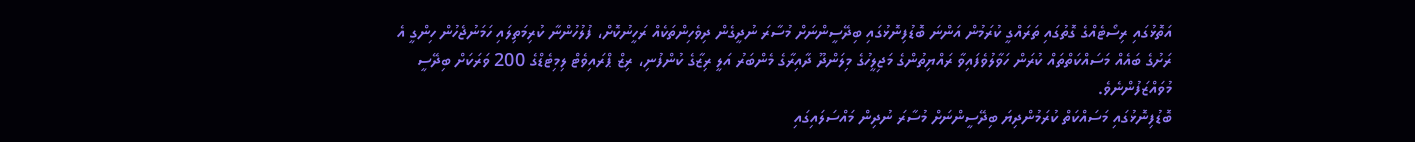އަތޮޅުގައި ރިސޯޓެއްގެ ގޮތުގައި ތަރައްގީ ކުރަމުން އަންނަ ބޮޑުފިނޮޅުގައި ބިދޭސީންނަށް މުސާރަ ނުދީގެން ދިވެހިންތަކެއް ރަހީނުކޮށް، ފުލުހުންނާ ކުރިމަތިލައި ހަމަނުޖެހުން ހިންގީ އެ ރަށުގެ ބައެއް މަސައްކަތްތައް ކުރަން ހަވާލުވެފައިވާ ރައްޔިތުންގެ މަޖިލީހުގެ މިލަންދޫ ދާއިރާގެ މެންބަރު އަލީ ރިޒާގެ ކުންފުނި، ރިޒް ޕްރައިވެޓް ލިމިޓެޑްގެ 200 ވަރަކަށް ބިދޭސީ މުވައްޒަފުންނެވެ.
ބޮޑުފިނޮޅުގައި މަސައްކަތް ކުރަމުންދިޔަ ބިދޭސީންނަށް މުސާރަ ނުދިން މައްސަލައިގައި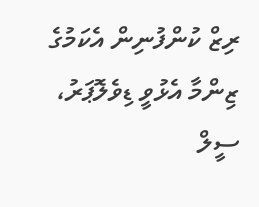ރިޒް ކުންފުނިން އެކަމުގެ ޒިންމާ އެޅުވީ ޑިވެލޮޕަރު، ސީލް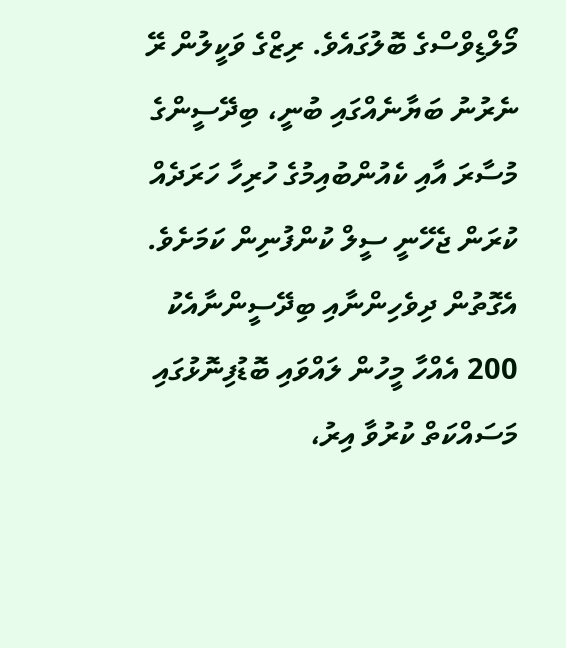މޯލްޑިވްސްގެ ބޮލުގައެވެ. ރިޒްގެ ވަކީލުން ރޭ ނެރުނު ބަޔާނެއްގައި ބުނީ، ބިދޭސީންގެ މުސާރަ އާއި ކެއުންބުއިމުގެ ހުރިހާ ހަރަދެއް ކުރަން ޖެހޭނީ ސީލް ކުންފުނިން ކަމަށެވެ. އެގޮތުން ދިވެހިންނާއި ބިދޭސީންނާއެކު 200 އެއްހާ މީހުން ލައްވައި ބޮޑުފިނޮޅުގައި މަސައްކަތް ކުރުވާ އިރު،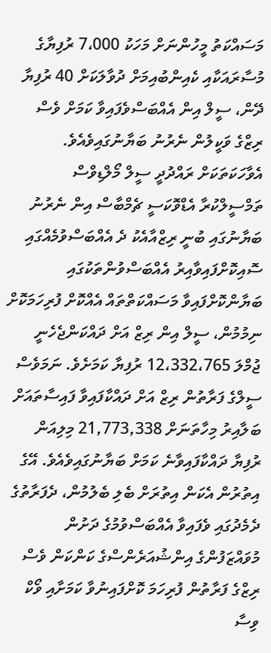މަސައްކަތު މީހުންނަށް މަހަކު 7،000 ރުފިޔާގެ މުސާރައަކާއި ކެއިންބުއިމަށް ދުވާލަކަށް 40 ރުފިޔާ ދޭން، ސީލް އިން އެއްބަސްވެފައިވާ ކަމަށް ވެސް ރިޒްގެ ވަކީލުން ނެރުނު ބަޔާނުގައިވެއެވެ.
އެވާހަކަތަކަށް ރައްދުދީ ސީލް މޯލްޑިވްސް ތަމްސީލްކުރާ އެޑްވޮކަސީ ޗެމްބާސް އިން ނެރުނު ބަޔާނުގައި ބުނީ ރިޒްއާއެކު ދެ އެއްބަސްވުމެއްގައި ސޮއިކޮށްފައިވާއިރު އެއްބަސްވުންތަކުގައި ބަޔާންކޮށްފައިވާ މަސައްކަތްތައް އެއްކޮށް ފުރިހަމަކޮށް ނިމުމުން، ސީލް އިން ރިޒް އަށް ދައްކަންޖެހެނީ ޖުމްލަ 12،332،765 ރުފިޔާ ކަމަށެވެ. ނަމަވެސް ސީލްގެ ފަރާތުން ރިޒް އަށް ދައްކާފައިވާ ފައިސާތައަށް ބަލާއިރު މިހާތަނަށް 21,773,338 މިލިއަން ރުފިޔާ ދައްކާފައިވާނެ ކަމަށް ބަޔާނުގައިވެއެވެ. އޭގެ އިތުރުން އެކަން އިތުރަށް ބެލި ބެލުމުން، ދެފަރާތުގެ ދެމެދުގައި ވެފައިވާ އެއްބަސްވުމުގެ ދަށުން މުވައްޒަފުންގެ އިންޝުއަރެންސްގެ ކަންކަން ވެސް ރިޒްގެ ފަރާތުން ފުރިހަމަ ކޮށްފައިނުވާ ކަމަށާއި ވޯކް ވިސާ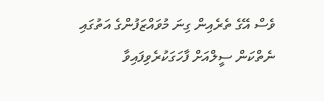ވެސް އޭގެ ތެރެއިން ގިނަ މުވައްޒަފުންގެ އަތުގައި ނެތްކަން ސީލްއަށް ފާހަގަކުރެވިފައިވާ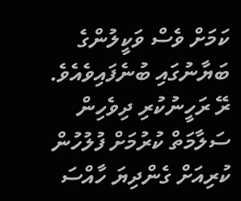ކަމަށް ވެސް ވަކީލުންގެ ބަޔާނުގައި ބުނެފައިވެއެވެ.
ރޭ ރަހީނުކުރި ދިވެހިން ސަލާމަތް ކުރުމަށް ފުލުހުން ކުރިއަށް ގެންދިޔަ ހާއްސަ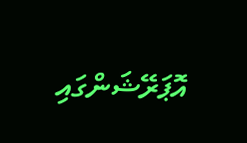އޮޕަރޭޝަންގައި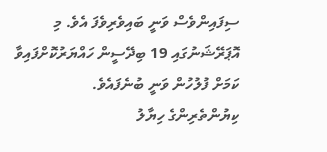ސިފައިންވެސް ވަނީ ބައިވެރިވެފަ އެވެ. މި އޮޕަރޭޝަނުގައި 19 ބިދޭސީން ހައްޔަރުކޮށްފައިވާ ކަމަށް ފުލުހުން ވަނީ ބުނެފައެވެ.
ކިޔުންތެރިންގެ ހިޔާލު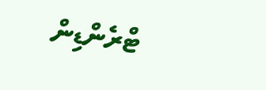ޓްރެންޑިން